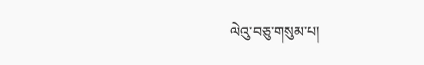ལེའུ་བཅུ་གསུམ་པ།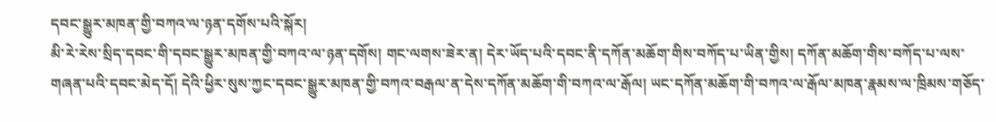དབང་སྒྱུར་མཁན་གྱི་བཀའ་ལ་ཉན་དགོས་པའི་སྐོར།
མི་རེ་རེས་སྲིད་དབང་གི་དབང་སྒྱུར་མཁན་གྱི་བཀའ་ལ་ཉན་དགོས། གང་ལགས་ཟེར་ན། དེར་ཡོད་པའི་དབང་ནི་དཀོན་མཆོག་གིས་བཀོད་པ་ཡིན་གྱིས། དཀོན་མཆོག་གིས་བཀོད་པ་ལས་གཞན་པའི་དབང་མེད་དོ། དེའི་ཕྱིར་སུས་ཀྱང་དབང་སྒྱུར་མཁན་གྱི་བཀའ་བརྒལ་ན་དེས་དཀོན་མཆོག་གི་བཀའ་ལ་རྒོལ། ཡང་དཀོན་མཆོག་གི་བཀའ་ལ་རྒོལ་མཁན་རྣམས་ལ་ཁྲིམས་གཅོད་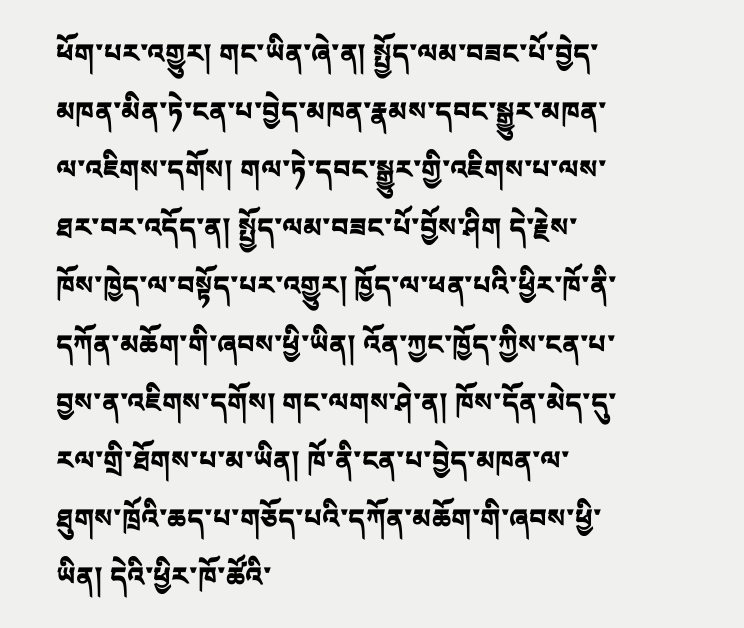ཕོག་པར་འགྱུར། གང་ཡིན་ཞེ་ན། སྤྱོད་ལམ་བཟང་པོ་བྱེད་མཁན་མིན་ཏེ་ངན་པ་བྱེད་མཁན་རྣམས་དབང་སྒྱུར་མཁན་ལ་འཇིགས་དགོས། གལ་ཏེ་དབང་སྒྱུར་གྱི་འཇིགས་པ་ལས་ཐར་བར་འདོད་ན། སྤྱོད་ལམ་བཟང་པོ་བྱོས་ཤིག དེ་རྗེས་ཁོས་ཁྱེད་ལ་བསྟོད་པར་འགྱུར། ཁྱོད་ལ་ཕན་པའི་ཕྱིར་ཁོ་ནི་དཀོན་མཆོག་གི་ཞབས་ཕྱི་ཡིན། འོན་ཀྱང་ཁྱོད་ཀྱིས་ངན་པ་བྱས་ན་འཇིགས་དགོས། གང་ལགས་ཤེ་ན། ཁོས་དོན་མེད་དུ་རལ་གྲི་ཐོགས་པ་མ་ཡིན། ཁོ་ནི་ངན་པ་བྱེད་མཁན་ལ་ཐུགས་ཁྲོའི་ཆད་པ་གཅོད་པའི་དཀོན་མཆོག་གི་ཞབས་ཕྱི་ཡིན། དེའི་ཕྱིར་ཁོ་ཚོའི་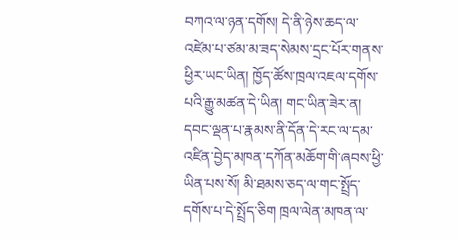བཀའ་ལ་ཉན་དགོས། དེ་ནི་ཉེས་ཆད་ལ་འཛེམ་པ་ཙམ་མ་ཟད་སེམས་དྲང་པོར་གནས་ཕྱིར་ཡང་ཡིན། ཁྱོད་ཚོས་ཁྲལ་འཇལ་དགོས་པའི་རྒྱུ་མཚན་དེ་ཡིན། གང་ཡིན་ཟེར་ན། དབང་ལྡན་པ་རྣམས་ནི་དོན་དེ་རང་ལ་དམ་འཛིན་བྱེད་མཁན་དཀོན་མཆོག་གི་ཞབས་ཕྱི་ཡིན་པས་སོ། མི་ཐམས་ཅད་ལ་གང་སྤྲོད་དགོས་པ་དེ་སྤྲོད་ཅིག ཁྲལ་ལེན་མཁན་ལ་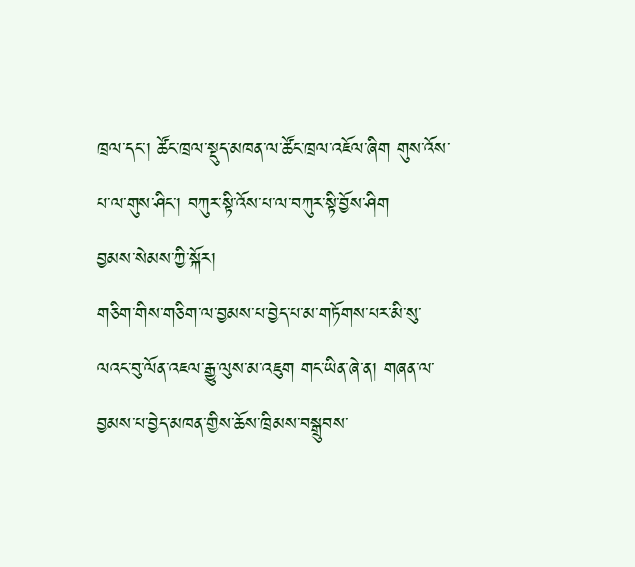ཁྲལ་དང་། ཚོང་ཁྲལ་སྡུད་མཁན་ལ་ཚོང་ཁྲལ་འཇོལ་ཞིག གུས་འོས་པ་ལ་གུས་ཤིང་། བཀུར་སྟི་འོས་པ་ལ་བཀུར་སྟི་བྱོས་ཤིག
བྱམས་སེམས་ཀྱི་སྐོར།
གཅིག་གིས་གཅིག་ལ་བྱམས་པ་བྱེད་པ་མ་གཏོགས་པར་མི་སུ་ལའང་བུ་ལོན་འཇལ་རྒྱུ་ལུས་མ་འཇུག གང་ཡིན་ཞེ་ན། གཞན་ལ་བྱམས་པ་བྱེད་མཁན་གྱིས་ཆོས་ཁྲིམས་བསྒྲུབས་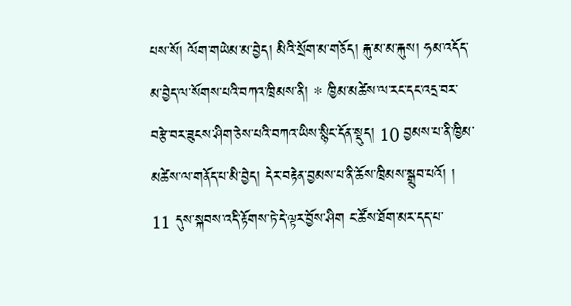པས་སོ། ལོག་གཡེམ་མ་བྱེད། མིའི་སྲོག་མ་གཅོད། རྐུ་མ་མ་རྐུས། ཧམ་འདོད་མ་བྱེད་ལ་སོགས་པའི་བཀའ་ཁྲིམས་ནི། * ཁྱིམ་མཚེས་ལ་རང་དང་འདྲ་བར་བརྩེ་བར་ཟུངས་ཤིག་ཅེས་པའི་བཀའ་ཡིས་སྙིང་དོན་སྡུད། 10 བྱམས་པ་ནི་ཁྱིམ་མཚེས་ལ་གནོད་པ་མི་བྱེད། དེར་བརྟེན་བྱམས་པ་ནི་ཆོས་ཁྲིམས་སྒྲུབ་པའོ། །
11 དུས་སྐབས་འདི་རྟོགས་ཏེ་དེ་ལྟར་བྱོས་ཤིག ང་ཚོས་ཐོག་མར་དད་པ་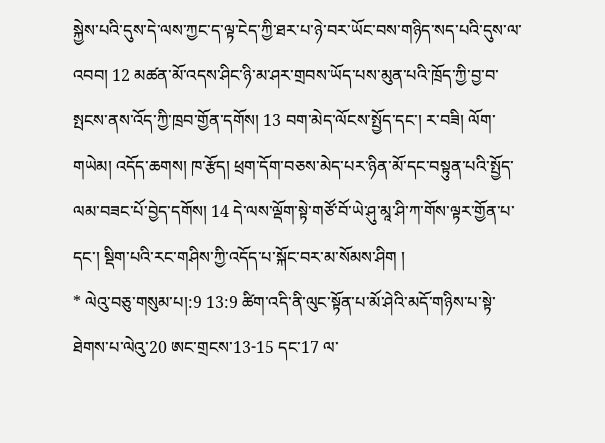སྐྱེས་པའི་དུས་དེ་ལས་ཀྱང་ད་ལྟ་ངེད་ཀྱི་ཐར་པ་ཉེ་བར་ཡོང་བས་གཉིད་སད་པའི་དུས་ལ་འབབ། 12 མཚན་མོ་འདས་ཤིང་ཉི་མ་ཤར་གྲབས་ཡོད་པས་མུན་པའི་ཁྲོད་ཀྱི་བྱ་བ་སྤངས་ནས་འོད་ཀྱི་ཁྲབ་གྱོན་དགོས། 13 བག་མེད་ལོངས་སྤྱོད་དང་། ར་བཟི། ལོག་གཡེམ། འདོད་ཆགས། ཁ་རྩོད། ཕྲག་དོག་བཅས་མེད་པར་ཉིན་མོ་དང་བསྟུན་པའི་སྤྱོད་ལམ་བཟང་པོ་བྱེད་དགོས། 14 དེ་ལས་ལྡོག་སྟེ་གཙོ་བོ་ཡེ་ཤུ་མཱ་ཤི་ཀ་གོས་ལྟར་གྱོན་པ་དང་། སྡིག་པའི་རང་གཤིས་ཀྱི་འདོད་པ་སྐོང་བར་མ་སོམས་ཤིག །
* ལེའུ་བཅུ་གསུམ་པ།:9 13:9 ཚིག་འདི་ནི་ལུང་སྟོན་པ་མོ་ཤེའི་མདོ་གཉིས་པ་སྟེ་ཐེགས་པ་ལེའུ་20 ཨང་གྲངས་13-15 དང་17 ལ་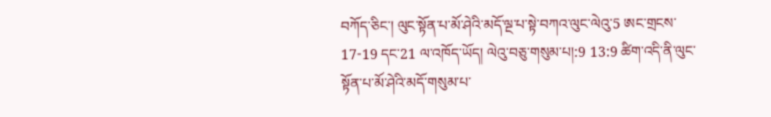བཀོད་ཅིང་། ལུང་སྟོན་པ་མོ་ཤེའི་མདོ་ལྔ་པ་སྟེ་བཀའ་ལུང་ལེའུ་5 ཨང་གྲངས་17-19 དང་21 ལ་འཁོད་ཡོད། ལེའུ་བཅུ་གསུམ་པ།:9 13:9 ཚིག་འདི་ནི་ལུང་སྟོན་པ་མོ་ཤེའི་མདོ་གསུམ་པ་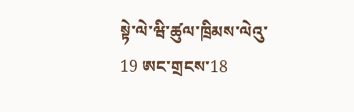སྟེ་ལེ་ཝི་ཚུལ་ཁྲིམས་ལེའུ་19 ཨང་གྲངས་18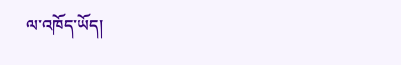ལ་འཁོད་ཡོད།